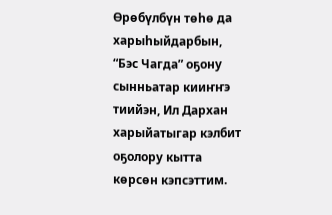Өрөбүлбүн төһө да харыһыйдарбын, “Бэс Чагда” оҕону сынньатар кииҥҥэ тиийэн, Ил Дархан харыйатыгар кэлбит оҕолору кытта көрсөн кэпсэттим.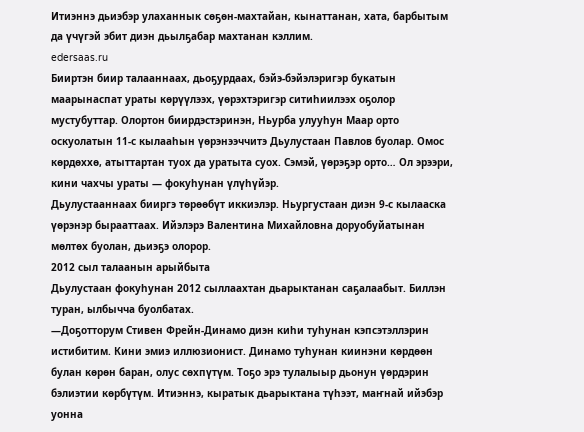Итиэннэ дьиэбэр улаханнык сөҕөн-махтайан, кынаттанан, хата, барбытым да үчүгэй эбит диэн дьылҕабар махтанан кэллим.
edersaas.ru
Бииртэн биир талааннаах, дьоҕурдаах, бэйэ-бэйэлэригэр букатын маарынаспат ураты көрүүлээх, үөрэхтэригэр ситиһиилээх оҕолор мустубуттар. Олортон биирдэстэринэн, Ньурба улууһун Маар орто оскуолатын 11-с кылааһын үөрэнээччитэ Дьулустаан Павлов буолар. Омос көрдөххө, атыттартан туох да уратыта суох. Сэмэй, үөрэҕэр орто… Ол эрээри, кини чахчы ураты — фокуһунан үлүһүйэр.
Дьулустааннаах бииргэ төрөөбүт иккиэлэр. Ньургустаан диэн 9-с кылааска үөрэнэр бырааттаах. Ийэлэрэ Валентина Михайловна доруобуйатынан мөлтөх буолан, дьиэҕэ олорор.
2012 сыл талаанын арыйбыта
Дьулустаан фокуһунан 2012 сыллаахтан дьарыктанан саҕалаабыт. Биллэн туран, ылбычча буолбатах.
—Доҕотторум Стивен Фрейн-Динамо диэн киһи туһунан кэпсэтэллэрин истибитим. Кини эмиэ иллюзионист. Динамо туһунан киинэни көрдөөн булан көрөн баран, олус сөхпүтүм. Тоҕо эрэ тулалыыр дьонун үөрдэрин бэлиэтии көрбүтүм. Итиэннэ, кыратык дьарыктана түһээт, маҥнай ийэбэр уонна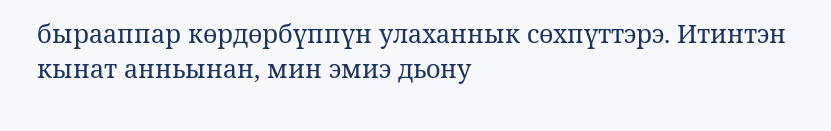бырааппар көрдөрбүппүн улаханнык сөхпүттэрэ. Итинтэн кынат анньынан, мин эмиэ дьону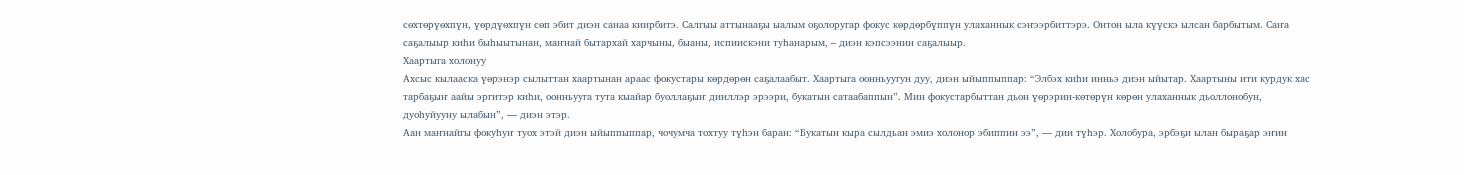сөхтөрүөхпүн, үөрдүөхпүн сөп эбит диэн санаа киирбитэ. Салгыы аттынааҕы ыалым оҕолоругар фокус көрдөрбүппүн улаханнык сэҥээрбиттэрэ. Онтон ыла күүскэ ылсан барбытым. Саҥа саҕалыыр киһи быһыытынан, маҥнай бытархай харчыны, быаны, испиискэни туһанарым, – диэн кэпсээнин саҕалыыр.
Хаартыга холонуу
Ахсыс кылааска үөрэнэр сылыттан хаартынан араас фокустары көрдөрөн саҕалаабыт. Хаартыга оонньуугун дуу, диэн ыйыппыппар: “Элбэх киһи инньэ диэн ыйытар. Хаартыны ити курдук хас тарбаҕыҥ аайы эргитэр киһи, оонньууга тута кыайар буоллаҕыҥ дииллэр эрээри, букатын сатаабаппын”. Мин фокустарбыттан дьон үөрэрин-көтөрүн көрөн улаханнык дьоллонобун, дуоһуйууну ылабын”, — диэн этэр.
Аан маҥнайгы фокуһуҥ туох этэй диэн ыйыппыппар, чочумча тохтуу түһэн баран: “Букатын кыра сылдьан эмиэ холонор эбиппин ээ”, — дии түһэр. Холобура, эрбэҕи ылан быраҕар эҥин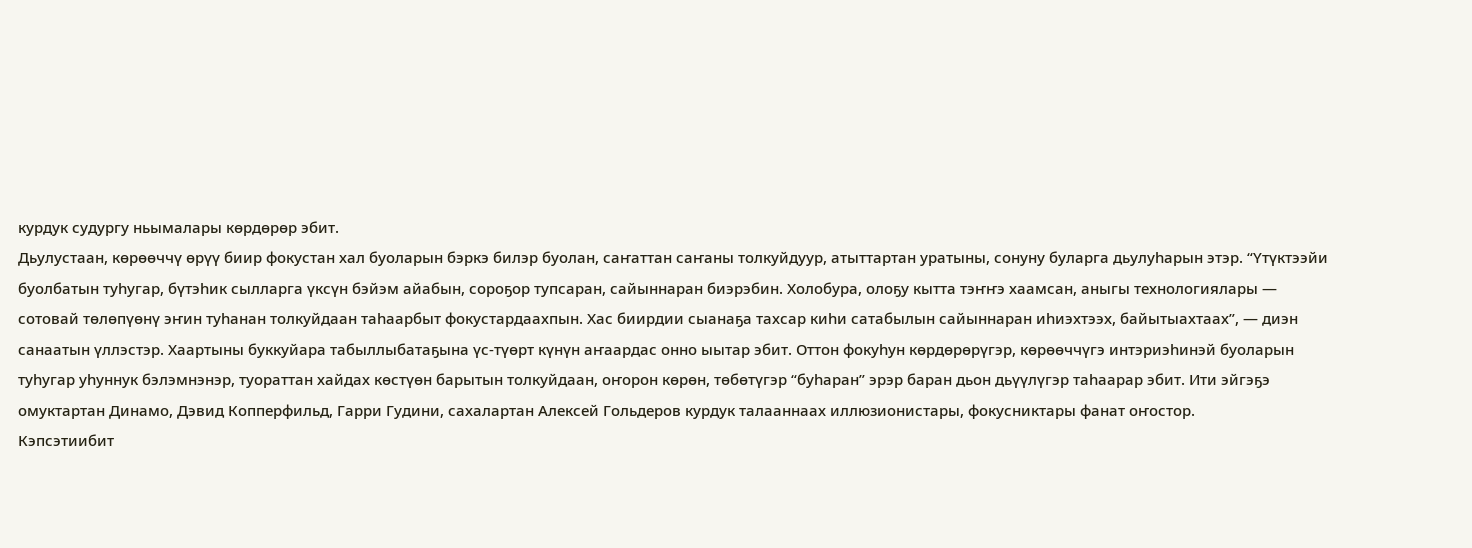курдук судургу ньымалары көрдөрөр эбит.
Дьулустаан, көрөөччү өрүү биир фокустан хал буоларын бэркэ билэр буолан, саҥаттан саҥаны толкуйдуур, атыттартан уратыны, сонуну буларга дьулуһарын этэр. “Үтүктээйи буолбатын туһугар, бүтэһик сылларга үксүн бэйэм айабын, сороҕор тупсаран, сайыннаран биэрэбин. Холобура, олоҕу кытта тэҥҥэ хаамсан, аныгы технологиялары — сотовай төлөпүөнү эҥин туһанан толкуйдаан таһаарбыт фокустардаахпын. Хас биирдии сыанаҕа тахсар киһи сатабылын сайыннаран иһиэхтээх, байытыахтаах”, — диэн санаатын үллэстэр. Хаартыны буккуйара табыллыбатаҕына үс-түөрт күнүн аҥаардас онно ыытар эбит. Оттон фокуһун көрдөрөрүгэр, көрөөччүгэ интэриэһинэй буоларын туһугар уһуннук бэлэмнэнэр, туораттан хайдах көстүөн барытын толкуйдаан, оҥорон көрөн, төбөтүгэр “буһаран” эрэр баран дьон дьүүлүгэр таһаарар эбит. Ити эйгэҕэ омуктартан Динамо, Дэвид Копперфильд, Гарри Гудини, сахалартан Алексей Гольдеров курдук талааннаах иллюзионистары, фокусниктары фанат оҥостор.
Кэпсэтиибит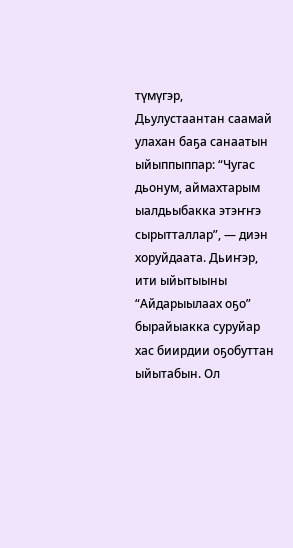түмүгэр, Дьулустаантан саамай улахан баҕа санаатын ыйыппыппар: “Чугас дьонум, аймахтарым ыалдьыбакка этэҥҥэ сырытталлар”, — диэн хоруйдаата. Дьиҥэр, ити ыйытыыны “Айдарыылаах оҕо” бырайыакка суруйар хас биирдии оҕобуттан ыйытабын. Ол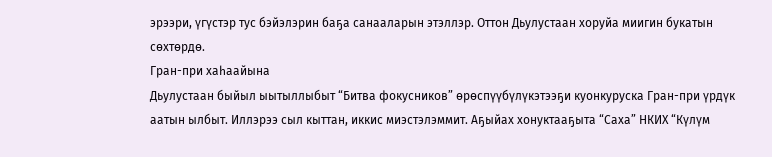эрээри, үгүстэр тус бэйэлэрин баҕа санааларын этэллэр. Оттон Дьулустаан хоруйа миигин букатын сөхтөрдө.
Гран-при хаһаайына
Дьулустаан быйыл ыытыллыбыт “Битва фокусников” өрөспүүбүлүкэтээҕи куонкуруска Гран-при үрдүк аатын ылбыт. Иллэрээ сыл кыттан, иккис миэстэлэммит. Аҕыйах хонуктааҕыта “Саха” НКИХ “Күлүм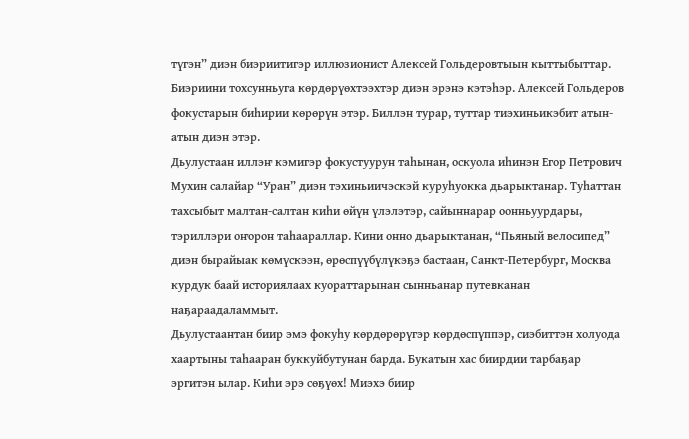түгэн” диэн биэриитигэр иллюзионист Алексей Гольдеровтыын кыттыбыттар. Биэриини тохсунньуга көрдөрүөхтээхтэр диэн эрэнэ кэтэһэр. Алексей Гольдеров фокустарын биһирии көрөрүн этэр. Биллэн турар, туттар тиэхиньикэбит атын-атын диэн этэр.
Дьулустаан иллэҥ кэмигэр фокустуурун таһынан, оскуола иһинэн Егор Петрович Мухин салайар “Уран” диэн тэхиньиичэскэй куруһуокка дьарыктанар. Туһаттан тахсыбыт малтан-салтан киһи өйүн үлэлэтэр, сайыннарар оонньуурдары, тэриллэри оҥорон таһаараллар. Кини онно дьарыктанан, “Пьяный велосипед” диэн бырайыак көмүскээн, өрөспүүбүлүкэҕэ бастаан, Санкт-Петербург, Москва курдук баай историялаах куораттарынан сынньанар путевканан наҕараадаламмыт.
Дьулустаантан биир эмэ фокуһу көрдөрөрүгэр көрдөспүппэр, сиэбиттэн холуода хаартыны таһааран буккуйбутунан барда. Букатын хас биирдии тарбаҕар эргитэн ылар. Киһи эрэ сөҕүөх! Миэхэ биир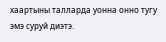хаартыны талларда уонна онно тугу эмэ суруй диэтэ.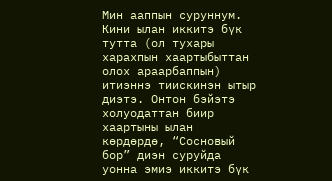Мин ааппын суруннум. Кини ылан иккитэ бүк тутта (ол тухары харахпын хаартыбыттан олох араарбаппын) итиэннэ тиискинэн ытыр диэтэ. Онтон бэйэтэ холуодаттан биир хаартыны ылан көрдөрдө, “Сосновый бор” диэн суруйда уонна эмиэ иккитэ бүк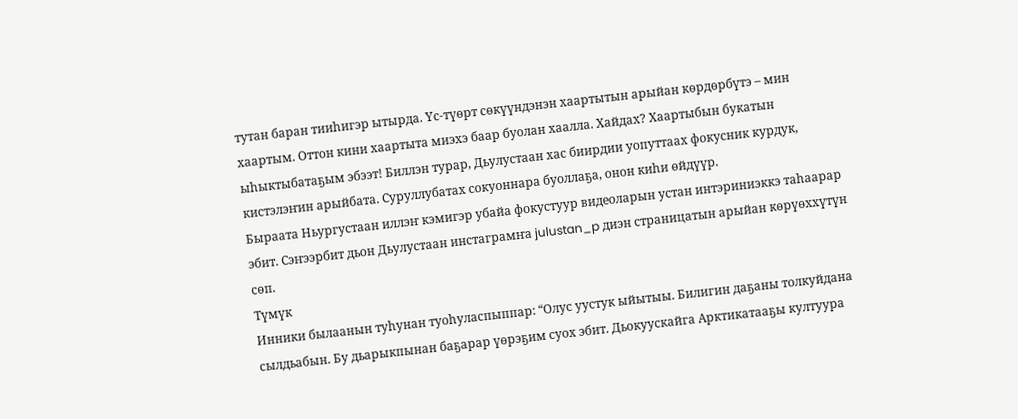тутан баран тииһигэр ытырда. Үс-түөрт сөкүүндэнэн хаартытын арыйан көрдөрбүтэ – мин хаартым. Оттон кини хаартыта миэхэ баар буолан хаалла. Хайдах? Хаартыбын букатын ыһыктыбатаҕым эбээт! Биллэн турар, Дьулустаан хас биирдии уопуттаах фокусник курдук, кистэлэҥин арыйбата. Суруллубатах сокуоннара буоллаҕа, онон киһи өйдүүр.
Быраата Ньургустаан иллэҥ кэмигэр убайа фокустуур видеоларын устан интэриниэккэ таһаарар эбит. Сэҥээрбит дьон Дьулустаан инстаграмҥа julustan_p диэн страницатын арыйан көрүөххүтүн сөп.
Түмүк
Инники былаанын туһунан туоһуласпыппар: “Олус уустук ыйытыы. Билигин даҕаны толкуйдана сылдьабын. Бу дьарыкпынан баҕарар үөрэҕим суох эбит. Дьокуускайга Арктикатааҕы култуура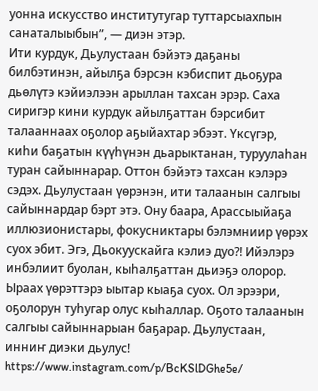уонна искусство институтугар туттарсыахпын санаталыыбын”, — диэн этэр.
Ити курдук, Дьулустаан бэйэтэ даҕаны билбэтинэн, айылҕа бэрсэн кэбиспит дьоҕура дьөлүтэ кэйиэлээн арыллан тахсан эрэр. Саха сиригэр кини курдук айылҕаттан бэрсибит талааннаах оҕолор аҕыйахтар эбээт. Үксүгэр, киһи баҕатын күүһүнэн дьарыктанан, туруулаһан туран сайыннарар. Оттон бэйэтэ тахсан кэлэрэ сэдэх. Дьулустаан үөрэнэн, ити талаанын салгыы сайыннардар бэрт этэ. Ону баара, Арассыыйаҕа иллюзионистары, фокусниктары бэлэмниир үөрэх суох эбит. Эгэ, Дьокуускайга кэлиэ дуо?! Ийэлэрэ инбэлиит буолан, кыһалҕаттан дьиэҕэ олорор. Ыраах үөрэттэрэ ыытар кыаҕа суох. Ол эрээри, оҕолорун туһугар олус кыһаллар. Оҕото талаанын салгыы сайыннарыан баҕарар. Дьулустаан, инниҥ диэки дьулус!
https://www.instagram.com/p/BcKSlDGhe5e/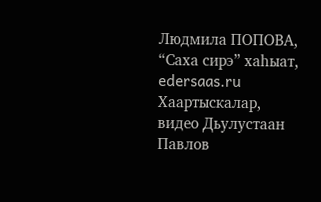Людмила ПОПОВА, “Саха сирэ” хаһыат, edersaas.ru
Хаартыскалар, видео Дьулустаан Павлов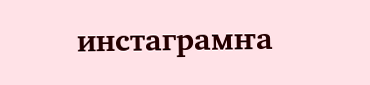инстаграмҥа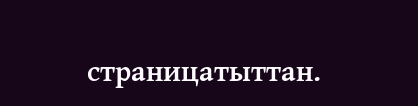страницатыттан.